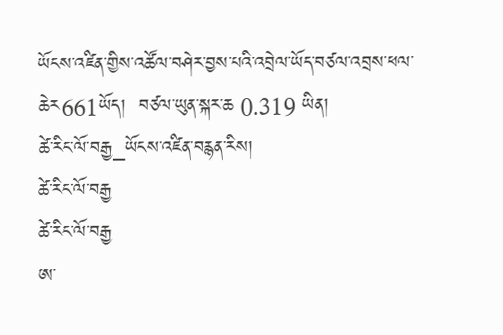ཡོངས་འཛིན་གྱིས་འཚོལ་བཤེར་བྱས་པའི་འབྲེལ་ཡོད་བཙལ་འབྲས་ཕལ་ཆེར661ཡོད།  བཙལ་ཡུན་སྐར་ཆ 0.319 ཡིན།
ཚེ་རིང་ལོ་བརྒྱ_ཡོངས་འཛིན་བརྙན་རིས།
ཚེ་རིང་ལོ་བརྒྱ
ཚེ་རིང་ལོ་བརྒྱ
ཨ་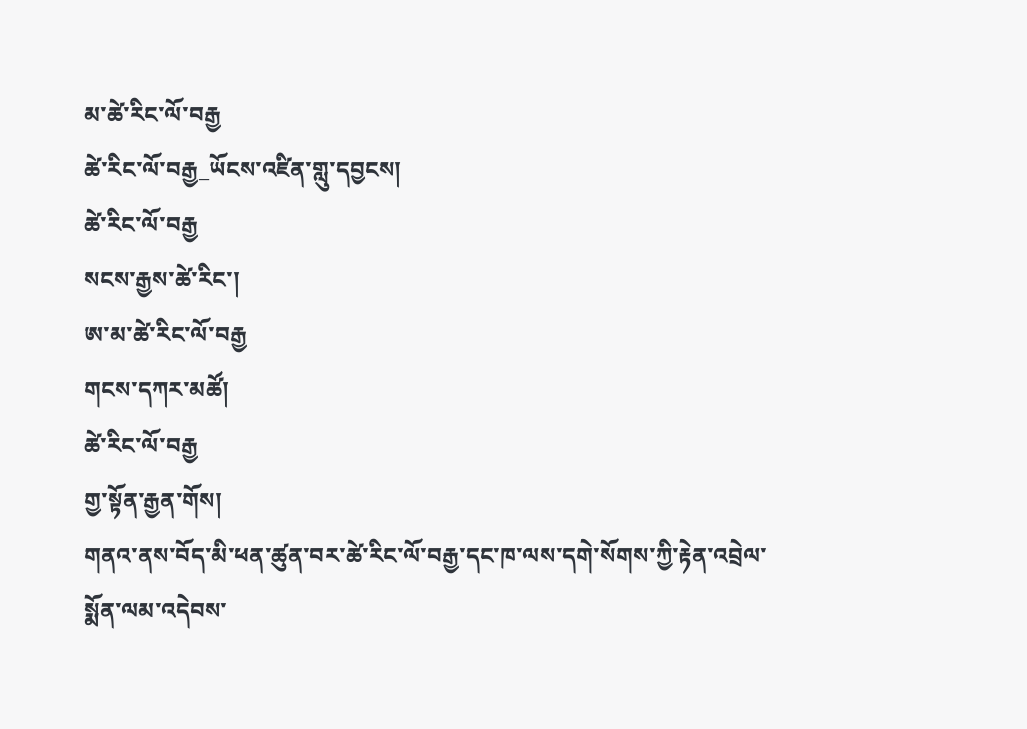མ་ཚེ་རིང་ལོ་བརྒྱ
ཚེ་རིང་ལོ་བརྒྱ_ཡོངས་འཛིན་གླུ་དབྱངས།
ཚེ་རིང་ལོ་བརྒྱ
སངས་རྒྱས་ཚེ་རིང་།
ཨ་མ་ཚེ་རིང་ལོ་བརྒྱ
གངས་དཀར་མཚོ།
ཚེ་རིང་ལོ་བརྒྱ
གྱ་སྟོན་རྒྱན་གོས།
གནའ་ནས་བོད་མི་ཕན་ཚུན་བར་ཚེ་རིང་ལོ་བརྒྱ་དང་ཁ་ལས་དགེ་སོགས་ཀྱི་རྟེན་འབྲེལ་སྨོན་ལམ་འདེབས་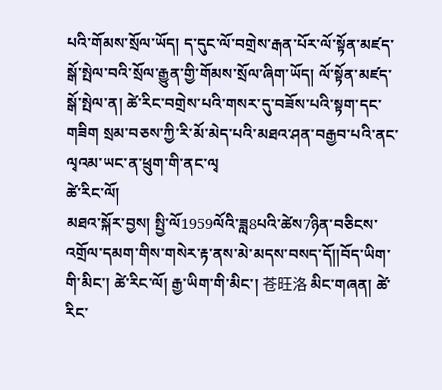པའི་གོམས་སྲོལ་ཡོད། ད་དུང་ལོ་བགྲེས་རྒན་པོར་ལོ་སྟོན་མཛད་སྒོ་སྤེལ་བའི་སྲོལ་རྒྱུན་གྱི་གོམས་སྲོལ་ཞིག་ཡོད། ལོ་སྟོན་མཛད་སྒོ་སྤེལ་ན། ཚེ་རིང་བགྲེས་པའི་གསར་དུ་བཟོས་པའི་སྟག་དང་གཟིག སྲམ་བཅས་ཀྱི་རི་མོ་མེད་པའི་མཐའ་ཤན་བརྒྱབ་པའི་ནང་ལྭའམ་ཡང་ན་ཕྲུག་གི་ནང་ལྭ
ཚེ་རིང་ལོ།
མཐའ་སྐོར་བྱས། སྤྱི་ལོ1959ལོའི་ཟླ8པའི་ཚེས7ཉིན་བཅིངས་འགྲོལ་དམག་གིས་གསེར་རྟ་ནས་མེ་མདས་བསད་དོ།།བོད་ཡིག་གི་མིང་། ཚེ་རིང་ལོ། རྒྱ་ཡིག་གི་མིང་། 苍旺洛 མིང་གཞན། ཚེ་རིང་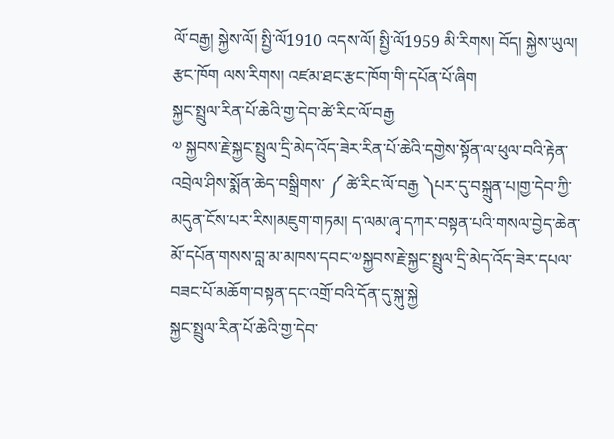ལོ་བརྒྱ། སྐྱེས་ལོ། སྤྱི་ལོ1910 འདས་ལོ། སྤྱི་ལོ1959 མི་རིགས། བོད། སྐྱེས་ཡུལ། རྩང་ཁོག ལས་རིགས། འཛམ་ཐང་རྩང་ཁོག་གི་དཔོན་པོ་ཞིག
སྐྱང་སྤྲུལ་རིན་པོ་ཆེའི་གྱ་དེབ་ཚེ་རིང་ལོ་བརྒྱ
༧ སྐྱབས་རྗེ་སྐྱང་སྤྲུལ་དྲི་མེད་འོད་ཟེར་རིན་པོ་ཆེའི་དགྱེས་སྟོན་ལ་ཕུལ་བའི་རྟེན་འབྲེལ་ཤིས་སྨོན་ཆེད་བསྒྲིགས་ ༼ ཚེ་རིང་ལོ་བརྒྱ ༽པར་དུ་བསྐྲུན་པ།གྱ་དེབ་ཀྱི་མདུན་ངོས་པར་རིས།མཇུག་གཏམ། ད་ལམ་ཞྭ་དཀར་བསྟན་པའི་གསལ་བྱེད་ཆེན་མོ་དཔོན་གསས་བླ་མ་མཁས་དབང་༧སྐྱབས་རྗེ་སྐྱང་སྤྲུལ་དྲི་མེད་འོད་ཟེར་དཔལ་བཟང་པོ་མཆོག་བསྟན་དང་འགྲོ་བའི་དོན་དུ་སྐུ་སྐྱེ
སྐྱང་སྤྲུལ་རིན་པོ་ཆེའི་གྱ་དེབ་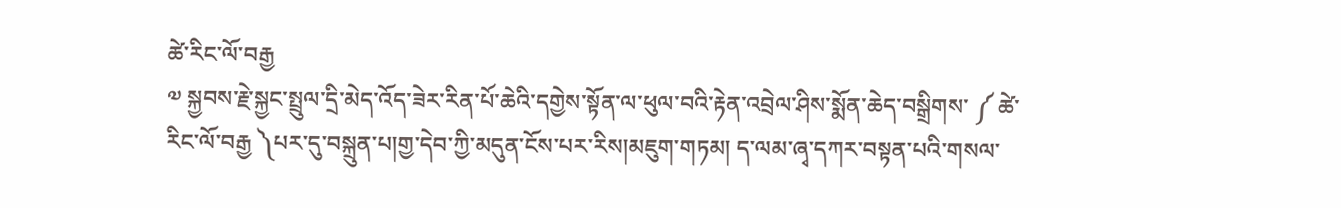ཚེ་རིང་ལོ་བརྒྱ
༧ སྐྱབས་རྗེ་སྐྱང་སྤྲུལ་དྲི་མེད་འོད་ཟེར་རིན་པོ་ཆེའི་དགྱེས་སྟོན་ལ་ཕུལ་བའི་རྟེན་འབྲེལ་ཤིས་སྨོན་ཆེད་བསྒྲིགས་ ༼ ཚེ་རིང་ལོ་བརྒྱ ༽པར་དུ་བསྐྲུན་པ།གྱ་དེབ་ཀྱི་མདུན་ངོས་པར་རིས།མཇུག་གཏམ། ད་ལམ་ཞྭ་དཀར་བསྟན་པའི་གསལ་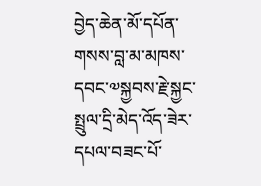བྱེད་ཆེན་མོ་དཔོན་གསས་བླ་མ་མཁས་དབང་༧སྐྱབས་རྗེ་སྐྱང་སྤྲུལ་དྲི་མེད་འོད་ཟེར་དཔལ་བཟང་པོ་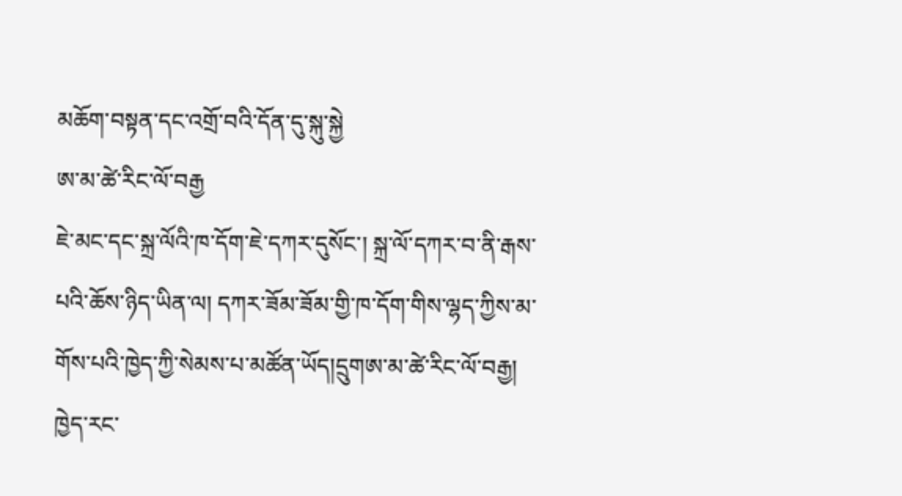མཆོག་བསྟན་དང་འགྲོ་བའི་དོན་དུ་སྐུ་སྐྱེ
ཨ་མ་ཚེ་རིང་ལོ་བརྒྱ
ཇེ་མང་དང་སྐྲ་ལོའི་ཁ་དོག་ཇེ་དཀར་དུསོང་། སྐྲ་ལོ་དཀར་བ་ནི་རྒས་པའི་ཆོས་ཉིད་ཡིན་ལ། དཀར་ཟོམ་ཟོམ་གྱི་ཁ་དོག་གིས་ལྷད་ཀྱིས་མ་གོས་པའི་ཁྱེད་ཀྱི་སེམས་པ་མཚོན་ཡོད།དྲུགཨ་མ་ཚེ་རིང་ལོ་བརྒྱ། ཁྱེད་རང་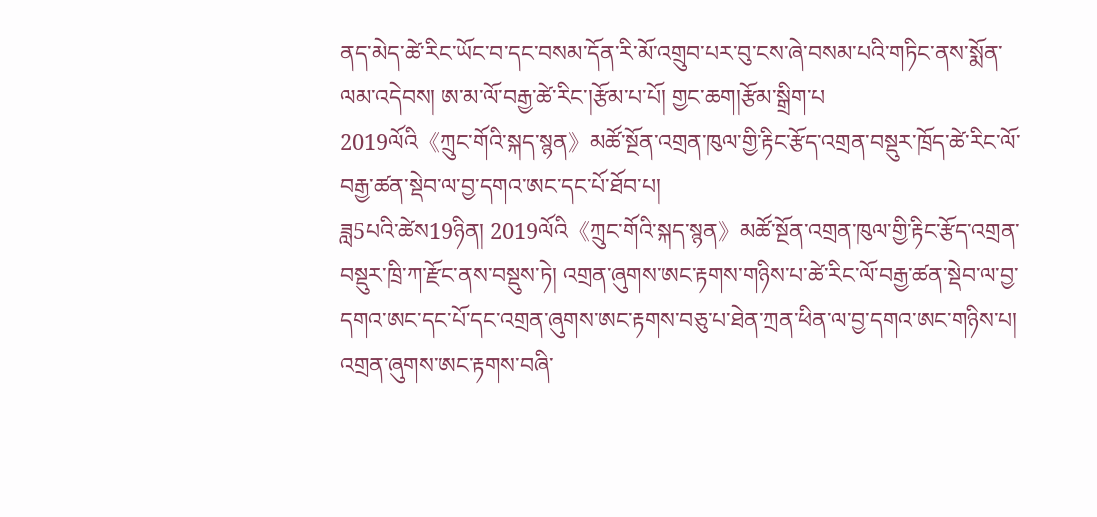ནད་མེད་ཚེ་རིང་ཡོང་བ་དང་བསམ་དོན་རི་མོ་འགྲུབ་པར་བུ་ངས་ཞེ་བསམ་པའི་གཏིང་ནས་སྨོན་ལམ་འདེབས། ཨ་མ་ལོ་བརྒྱ་ཚེ་རིང་།རྩོམ་པ་པོ། གྱང་ཆག།རྩོམ་སྒྲིག་པ
2019ལོའི《ཀྲུང་གོའི་སྐད་སྙན》མཚོ་སྔོན་འགྲན་ཁུལ་གྱི་རྟིང་རྩོད་འགྲན་བསྡུར་ཁྲོད་ཚེ་རིང་ལོ་བརྒྱ་ཚན་སྡེབ་ལ་བྱ་དགའ་ཨང་དང་པོ་ཐོབ་པ།
ཟླ5པའི་ཚེས19ཉིན། 2019ལོའི《ཀྲུང་གོའི་སྐད་སྙན》མཚོ་སྔོན་འགྲན་ཁུལ་གྱི་རྟིང་རྩོད་འགྲན་བསྡུར་ཁྲི་ཀ་རྫོང་ནས་བསྡུས་ཏེ། འགྲན་ཞུགས་ཨང་རྟགས་གཉིས་པ་ཚེ་རིང་ལོ་བརྒྱ་ཚན་སྡེབ་ལ་བྱ་དགའ་ཨང་དང་པོ་དང་འགྲན་ཞུགས་ཨང་རྟགས་བཅུ་པ་ཐེན་ཀྲན་ཕིན་ལ་བྱ་དགའ་ཨང་གཉིས་པ། འགྲན་ཞུགས་ཨང་རྟགས་བཞི་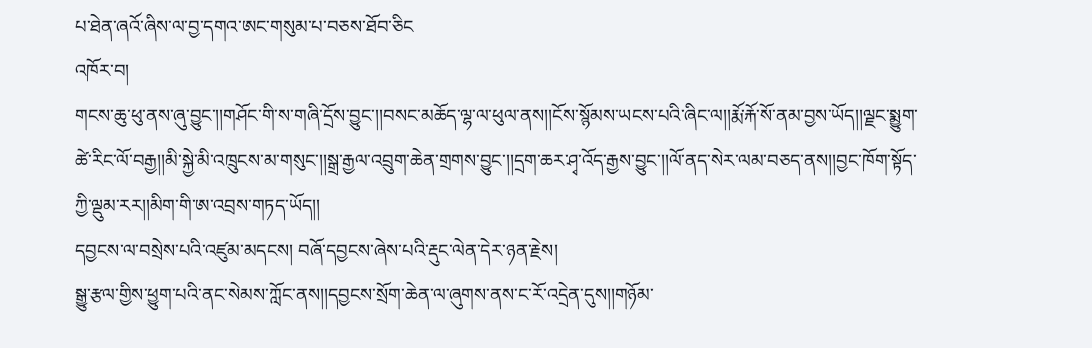པ་ཐེན་ཞའོ་ཞིས་ལ་བྱ་དགའ་ཨང་གསུམ་པ་བཅས་ཐོབ་ཅིང
འཁོར་བ།
གངས་ཆུ་ཕུ་ནས་ཞུ་བྱུང་།།གཤོང་གི་ས་གཞི་དྲོས་བྱུང་།།བསང་མཆོད་ལྷ་ལ་ཕུལ་ནས།།ངོས་སྙོམས་ཡངས་པའི་ཞིང་ལ།།རྨོ་རྐོ་སོ་ནམ་བྱས་ཡོད།།ལྗང་སྨྱུག་ཚེ་རིང་ལོ་བརྒྱ།།མི་སྐྱེ་མི་འཁྲུངས་མ་གསུང་།།སྒྲ་རྒྱལ་འབྲུག་ཆེན་གྲགས་བྱུང་།།དྲག་ཆར་ཤྭ་འོད་རྒྱས་བྱུང་།།ལོ་ནད་སེར་ལམ་བཅད་ནས།།བྱང་ཁོག་སྟོད་ཀྱི་ལྡུམ་རར།།མིག་གི་ཨ་འབྲས་གཏད་ཡོད།།
དབྱངས་ལ་བསྲེས་པའི་འཛུམ་མདངས། བཞོ་དབྱངས་ཞེས་པའི་རྡུང་ལེན་དེར་ཉན་རྗེས།
སྒྱུ་རྩལ་གྱིས་ཕྱུག་པའི་ནང་སེམས་ཀློང་ནས།།དབྱངས་སྲོག་ཆེན་ལ་ཞུགས་ནས་ང་རོ་འདྲེན་དུས།།གཉོམ་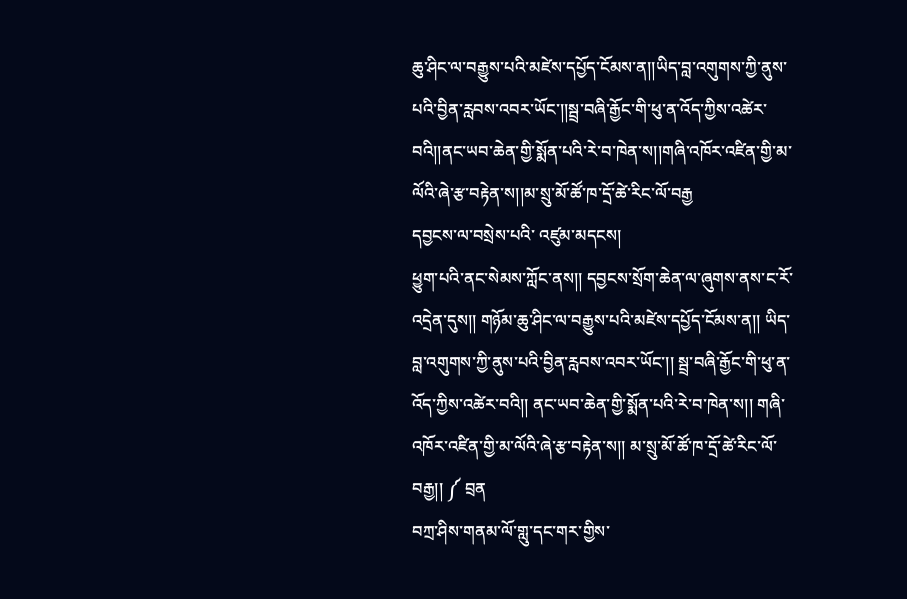ཆུ་ཤིང་ལ་བརྒྱུས་པའི་མཛེས་དཔྱོད་ངོམས་ན།།ཡིད་བླ་འགུགས་ཀྱི་ནུས་པའི་བྱིན་རླབས་འབར་ཡོང་།།སྦྲ་བཞི་རྒྱོང་གི་ཕུ་ན་འོད་ཀྱིས་འཚེར་བའི།།ནང་ཡབ་ཆེན་གྱི་སྨོན་པའི་རེ་བ་ཁེན་ས།།གཞི་འཁོར་འཛིན་གྱི་མ་ལོའི་ཞེ་རྩ་བརྟེན་ས།།མ་སྲུ་མོ་ཚོ་ཁ་དྲོ་ཚེ་རིང་ལོ་བརྒྱ
དབྱངས་ལ་བསྲེས་པའི་ འཛུམ་མདངས།
ཕྱུག་པའི་ནང་སེམས་ཀློང་ནས།། དབྱངས་སྲོག་ཆེན་ལ་ཞུགས་ནས་ང་རོ་འདྲེན་དུས།། གཉོམ་ཆུ་ཤིང་ལ་བརྒྱུས་པའི་མཛེས་དཔྱོད་ངོམས་ན།། ཡིད་བླ་འགུགས་ཀྱི་ནུས་པའི་བྱིན་རླབས་འབར་ཡོང་།། སྦྲ་བཞི་རྒྱོང་གི་ཕུ་ན་འོད་ཀྱིས་འཚེར་བའི།། ནང་ཡབ་ཆེན་གྱི་སྨོན་པའི་རེ་བ་ཁེན་ས།། གཞི་འཁོར་འཛིན་གྱི་མ་ལོའི་ཞེ་རྩ་བརྟེན་ས།། མ་སྲུ་མོ་ཚོ་ཁ་དྲོ་ཚེ་རིང་ལོ་བརྒྱ།། ༼ བྲན
བཀྲ་ཤིས་གནམ་ལོ་གླུ་དང་གར་གྱིས་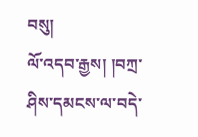བསུ།
ལོ་འདབ་རྒྱས། །བཀྲ་ཤིས་དམངས་ལ་བདེ་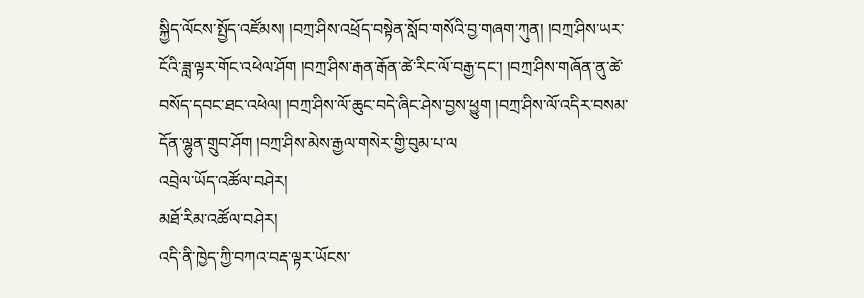སྐྱིད་ལོངས་སྤྱོད་འཛོམས། །བཀྲ་ཤིས་འཕྲོད་བསྟེན་སློབ་གསོའི་བྱ་གཞག་ཀུན། །བཀྲ་ཤིས་ཡར་ངོའི་ཟླ་ལྟར་གོང་འཕེལ་ཤོག །བཀྲ་ཤིས་རྒན་རྒོན་ཚེ་རིང་ལོ་བརྒྱ་དང་། །བཀྲ་ཤིས་གཞོན་ནུ་ཚེ་བསོད་དབང་ཐང་འཕེལ། །བཀྲ་ཤིས་ལོ་ཆུང་བདེ་ཞིང་ཤེས་བྱས་ཕྱུག །བཀྲ་ཤིས་ལོ་འདིར་བསམ་དོན་ལྷུན་གྲུབ་ཤོག །བཀྲ་ཤིས་མེས་རྒྱལ་གསེར་གྱི་བུམ་པ་ལ
འབྲེལ་ཡོད་འཚོལ་བཤེར།
མཐོ་རིམ་འཚོལ་བཤེར།
འདི་ནི་ཁྱེད་ཀྱི་བཀའ་བརྡ་ལྟར་ཡོངས་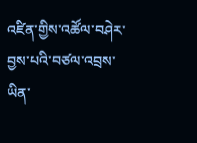འཛིན་གྱིས་འཚོལ་བཤེར་བྱས་པའི་བཙལ་འབྲས་ཡིན་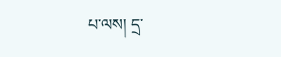པ་ལས། དྲ་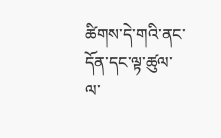ཚིགས་དེ་གའི་ནང་དོན་དང་ལྟ་ཚུལ་ལ་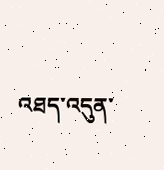འཐད་འདུན་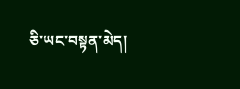ཅི་ཡང་བསྟན་མེད།